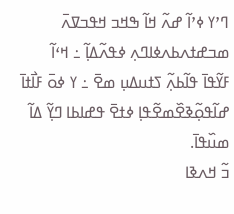ߣߴߌ ߦߴߊ߬ ߝߍ߬ ߞߊ߬ ߒߞߏ ߞߟߏߜߍ߫ ߘߏߝߙߍߕߍߦߊߣߍ߲ ߦߟߍ߬ߡߊ߲߬ ߸ ߞߵߊ߬ ߓߌ߬ߟߊ߫ ߟߊ߬ߕߍ߲߬ ߖߙߎߡߎ߲ ߘߐ߫ ߸ ߌ ߦߋ߫ ߓߊ߯ߙߊ߫ ߝߊ߬ߟߋ߲߬ߢߐ߰ߘߐ߬ߟߊ߲ ߦߙߐ߫ ߟߝߊߕߊ ߣߌ߲߬ ߡߊ߬ ߘߎ߰ߟߊ߫.
ߏ߬ ߞߍߢߊ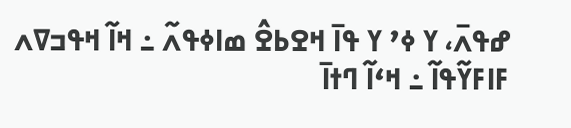ߝߟߍ߫، ߌ ߦߴ ߌ ߟߊ߫ ߞߐߕߐ߮ ߘߊߦߟߍ߬ ߸ ߞߊ߬ ߞߟߏߜߍ ߓߊߓߌ߬ߟߊ߬ ߸ ߞߵߊ߬ ߣߙߊ߫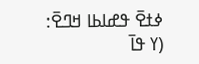ߦߙߐ߫ ߟߝߊߕߊ ߞߣߐ߫:
(ߌ ߟߊ߫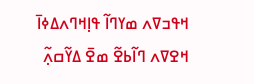ߞߟߏߜߍ ߘߌߣߊ߬ ߟߊ߲ߞߣߍߡߦߊ߫ ߞߐߜߍ ߣߊ߬ߕߐ߬ ߘߐ߫ ߡߌ߬ߛߍ߲߬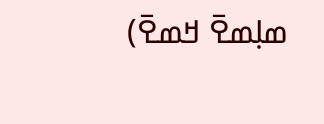ߘߊ߲ߘߐ߫ ߞߘߐ߫)